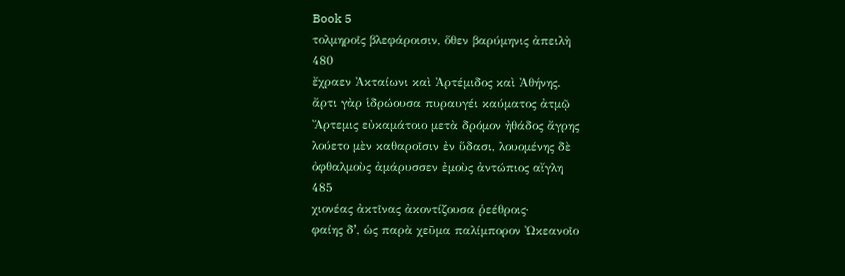Book 5
τολμηροῖς βλεφάροισιν, ὅθεν βαρύμηνις ἀπειλὴ
480
ἔχραεν Ἀκταίωνι καὶ Ἀρτέμιδος καὶ Ἀθήνης.
ἄρτι γὰρ ἱδρώουσα πυραυγέι καύματος ἀτμῷ
Ἄρτεμις εὐκαμάτοιο μετὰ δρόμον ἠθάδος ἄγρης
λούετο μὲν καθαροῖσιν ἐν ὕδασι, λουομένης δὲ
ὀφθαλμοὺς ἀμάρυσσεν ἐμοὺς ἀντώπιος αἴγλη
485
χιονέας ἀκτῖνας ἀκοντίζουσα ῥεέθροις·
φαίης δʼ, ὡς παρὰ χεῦμα παλίμπορον Ὠκεανοῖο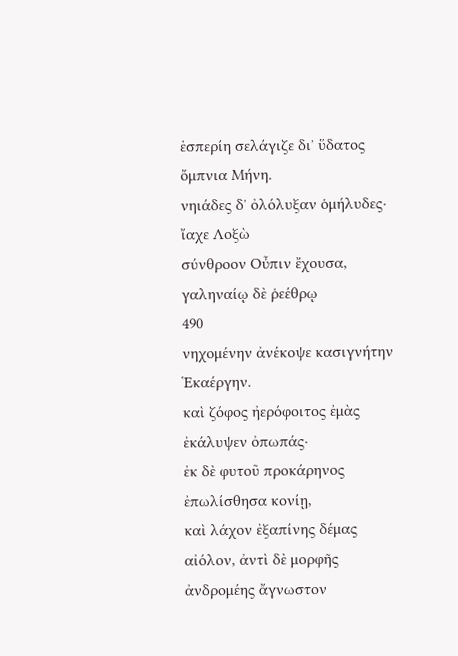ἑσπερίη σελάγιζε διʼ ὕδατος ὄμπνια Μήνη.
νηιάδες δʼ ὀλόλυξαν ὁμήλυδες· ἴαχε Λοξὼ
σύνθροον Οὖπιν ἔχουσα, γαληναίῳ δὲ ῥεέθρῳ
490
νηχομένην ἀνέκοψε κασιγνήτην Ἑκαέργην.
καὶ ζόφος ἠερόφοιτος ἐμὰς ἐκάλυψεν ὀπωπάς·
ἐκ δὲ φυτοῦ προκάρηνος ἐπωλίσθησα κονίῃ,
καὶ λάχον ἐξαπίνης δέμας αἰόλον, ἀντὶ δὲ μορφῆς
ἀνδρομέης ἄγνωστον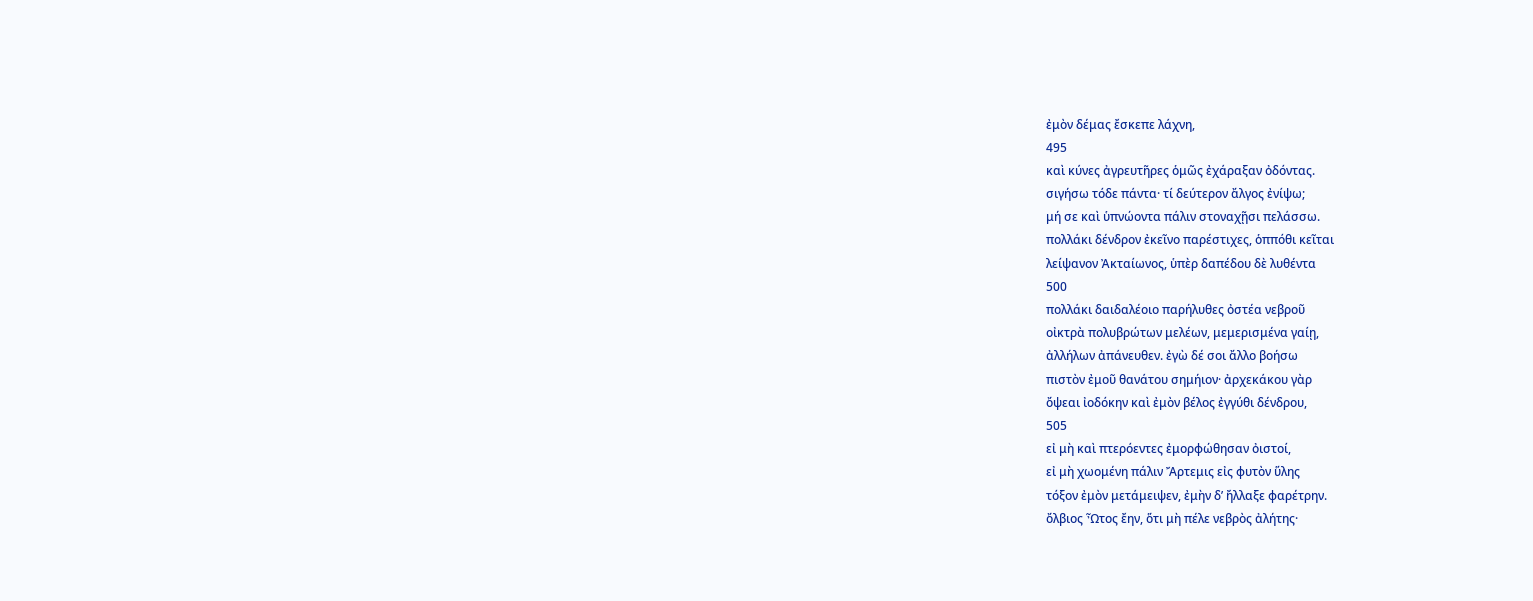ἐμὸν δέμας ἔσκεπε λάχνη,
495
καὶ κύνες ἀγρευτῆρες ὁμῶς ἐχάραξαν ὀδόντας.
σιγήσω τόδε πάντα· τί δεύτερον ἄλγος ἐνίψω;
μή σε καὶ ὑπνώοντα πάλιν στοναχῇσι πελάσσω.
πολλάκι δένδρον ἐκεῖνο παρέστιχες, ὁππόθι κεῖται
λείψανον Ἀκταίωνος, ὑπὲρ δαπέδου δὲ λυθέντα
500
πολλάκι δαιδαλέοιο παρήλυθες ὀστέα νεβροῦ
οἰκτρὰ πολυβρώτων μελέων, μεμερισμένα γαίῃ,
ἀλλήλων ἀπάνευθεν. ἐγὼ δέ σοι ἄλλο βοήσω
πιστὸν ἐμοῦ θανάτου σημήιον· ἀρχεκάκου γὰρ
ὄψεαι ἰοδόκην καὶ ἐμὸν βέλος ἐγγύθι δένδρου,
505
εἰ μὴ καὶ πτερόεντες ἐμορφώθησαν ὀιστοί,
εἰ μὴ χωομένη πάλιν Ἄρτεμις εἰς φυτὸν ὕλης
τόξον ἐμὸν μετάμειψεν, ἐμὴν δʼ ἤλλαξε φαρέτρην.
ὄλβιος Ὦτος ἔην, ὅτι μὴ πέλε νεβρὸς ἀλήτης·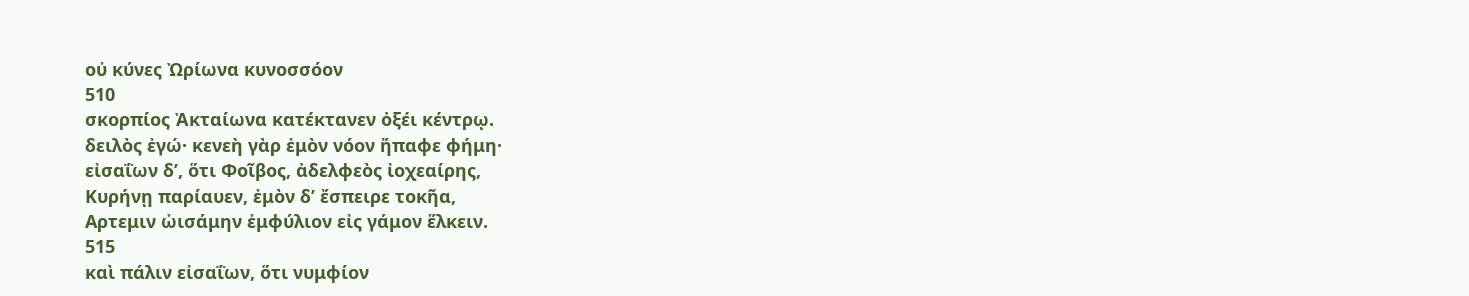οὐ κύνες Ὠρίωνα κυνοσσόον
510
σκορπίος Ἀκταίωνα κατέκτανεν ὀξέι κέντρῳ.
δειλὸς ἐγώ· κενεὴ γὰρ ἐμὸν νόον ἤπαφε φήμη·
εἰσαΐων δʼ, ὅτι Φοῖβος, ἀδελφεὸς ἰοχεαίρης,
Κυρήνῃ παρίαυεν, ἐμὸν δʼ ἔσπειρε τοκῆα,
Αρτεμιν ὠισάμην ἐμφύλιον εἰς γάμον ἕλκειν.
515
καὶ πάλιν εἰσαΐων, ὅτι νυμφίον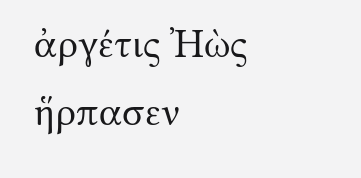ἀργέτις Ἠὼς
ἥρπασεν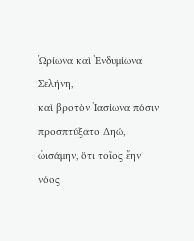Ὠρίωνα καὶ Ἐνδυμίωνα Σελήνη,
καὶ βροτὸν Ἰασίωνα πόσιν προσπτύξατο Δηώ,
ὠισάμην, ὅτι τοῖος ἔην νόος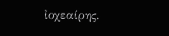ἰοχεαίρης.